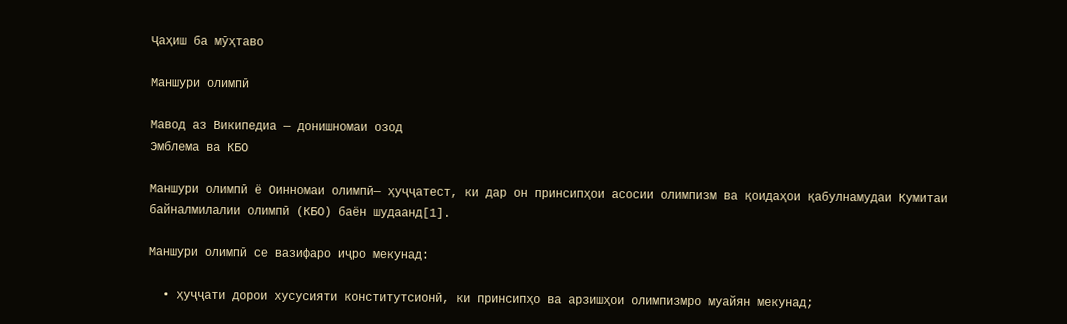Ҷаҳиш ба мӯҳтаво

Маншури олимпӣ

Мавод аз Википедиа — донишномаи озод
Эмблема ва КБО

Маншури олимпӣ ё Оинномаи олимпӣ— ҳуҷҷатест, ки дар он принсипҳои асосии олимпизм ва қоидаҳои қабулнамудаи Кумитаи байналмилалии олимпӣ (КБО) баён шудаанд[1].

Маншури олимпӣ се вазифаро иҷро мекунад:

  • ҳуҷҷати дорои хусусияти конститутсионӣ, ки принсипҳо ва арзишҳои олимпизмро муайян мекунад;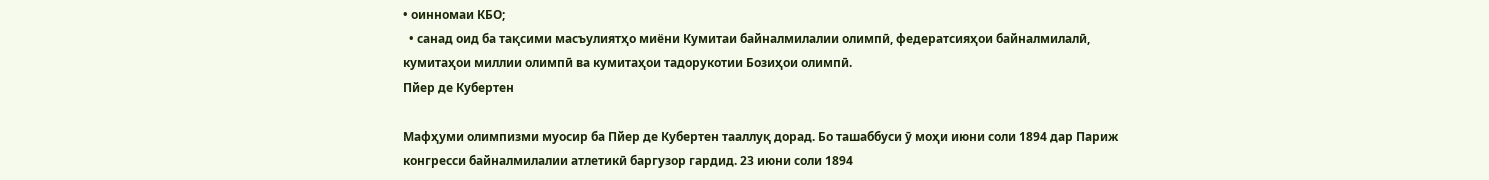• оинномаи КБО;
  • санад оид ба тақсими масъулиятҳо миёни Кумитаи байналмилалии олимпӣ, федератсияҳои байналмилалӣ, кумитаҳои миллии олимпӣ ва кумитаҳои тадорукотии Бозиҳои олимпӣ.
Пйер де Кубертен

Мафҳуми олимпизми муосир ба Пйер де Кубертен тааллуқ дорад. Бо ташаббуси ӯ моҳи июни соли 1894 дар Париж конгресси байналмилалии атлетикӣ баргузор гардид. 23 июни соли 1894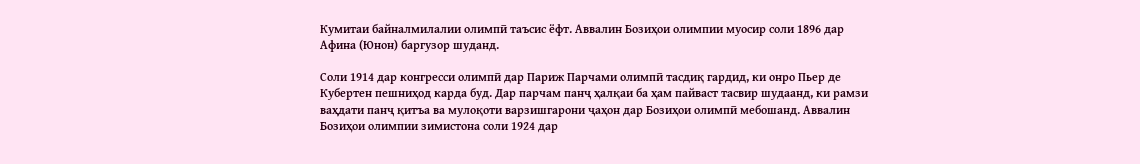Кумитаи байналмилалии олимпӣ таъсис ёфт. Аввалин Бозиҳои олимпии муосир соли 1896 дар Афина (Юнон) баргузор шуданд.

Соли 1914 дар конгресси олимпӣ дар Париж Парчами олимпӣ тасдиқ гардид, ки онро Пьер де Кубертен пешниҳод карда буд. Дар парчам панҷ ҳалқаи ба ҳам пайваст тасвир шудаанд, ки рамзи ваҳдати панҷ қитъа ва мулоқоти варзишгарони ҷаҳон дар Бозиҳои олимпӣ мебошанд. Аввалин Бозиҳои олимпии зимистона соли 1924 дар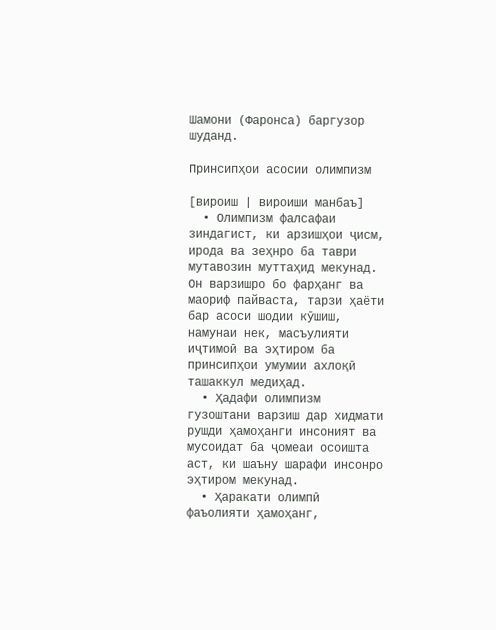Шамони (Фаронса) баргузор шуданд.

Принсипҳои асосии олимпизм

[вироиш | вироиши манбаъ]
  • Олимпизм фалсафаи зиндагист, ки арзишҳои ҷисм, ирода ва зеҳнро ба таври мутавозин муттаҳид мекунад. Он варзишро бо фарҳанг ва маориф пайваста, тарзи ҳаёти бар асоси шодии кӯшиш, намунаи нек, масъулияти иҷтимоӣ ва эҳтиром ба принсипҳои умумии ахлоқӣ ташаккул медиҳад.
  • Ҳадафи олимпизм гузоштани варзиш дар хидмати рушди ҳамоҳанги инсоният ва мусоидат ба ҷомеаи осоишта аст, ки шаъну шарафи инсонро эҳтиром мекунад.
  • Ҳаракати олимпӣ фаъолияти ҳамоҳанг,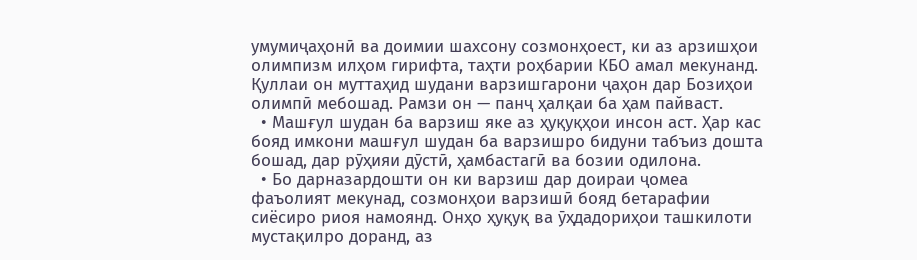умумиҷаҳонӣ ва доимии шахсону созмонҳоест, ки аз арзишҳои олимпизм илҳом гирифта, таҳти роҳбарии КБО амал мекунанд. Қуллаи он муттаҳид шудани варзишгарони ҷаҳон дар Бозиҳои олимпӣ мебошад. Рамзи он — панҷ ҳалқаи ба ҳам пайваст.
  • Машғул шудан ба варзиш яке аз ҳуқуқҳои инсон аст. Ҳар кас бояд имкони машғул шудан ба варзишро бидуни табъиз дошта бошад, дар рӯҳияи дӯстӣ, ҳамбастагӣ ва бозии одилона.
  • Бо дарназардошти он ки варзиш дар доираи ҷомеа фаъолият мекунад, созмонҳои варзишӣ бояд бетарафии сиёсиро риоя намоянд. Онҳо ҳуқуқ ва ӯҳдадориҳои ташкилоти мустақилро доранд, аз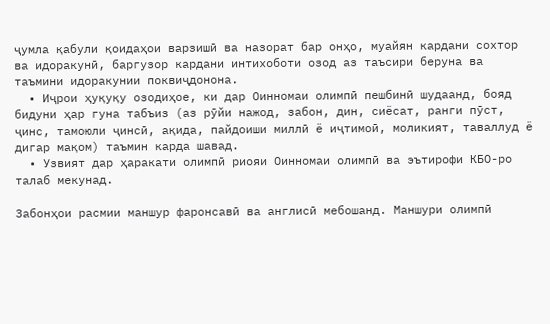ҷумла қабули қоидаҳои варзишӣ ва назорат бар онҳо, муайян кардани сохтор ва идоракунӣ, баргузор кардани интихоботи озод аз таъсири беруна ва таъмини идоракунии поквиҷдонона.
  • Иҷрои ҳуқуқу озодиҳое, ки дар Оинномаи олимпӣ пешбинӣ шудаанд, бояд бидуни ҳар гуна табъиз (аз рӯйи нажод, забон, дин, сиёсат, ранги пӯст, ҷинс, тамоюли ҷинсӣ, ақида, пайдоиши миллӣ ё иҷтимоӣ, моликият, таваллуд ё дигар мақом) таъмин карда шавад.
  • Узвият дар ҳаракати олимпӣ риояи Оинномаи олимпӣ ва эътирофи КБО-ро талаб мекунад.

Забонҳои расмии маншур фаронсавӣ ва англисӣ мебошанд. Маншури олимпӣ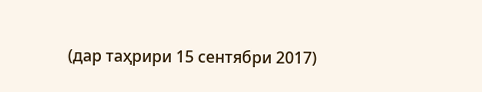(дар таҳрири 15 сентябри 2017)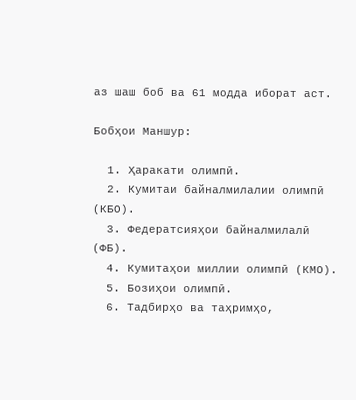аз шаш боб ва 61 модда иборат аст.

Бобҳои Маншур:

  1. Ҳаракати олимпӣ.
  2. Кумитаи байналмилалии олимпӣ (КБО).
  3. Федератсияҳои байналмилалӣ (ФБ).
  4. Кумитаҳои миллии олимпӣ (КМО).
  5. Бозиҳои олимпӣ.
  6. Тадбирҳо ва таҳримҳо,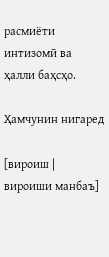расмиёти интизомӣ ва ҳалли баҳсҳо.

Ҳамчунин нигаред

[вироиш | вироиши манбаъ]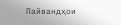Пайвандҳои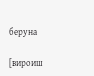беруна

[вироиш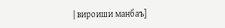| вироиши манбаъ]